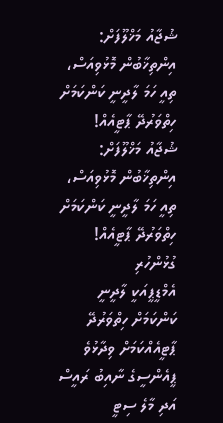ޝުޖާއު މަޚްލޫފަށް: އިންތިޚާބުން މޮޅުވިއަސް، ތިއީ ހަމަ ލާދީނީ ކަންކަމަށް ހިތްވަރުދޭ ޕާޓީއެއް!
ޝުޖާއު މަޚްލޫފަށް: އިންތިޚާބުން މޮޅުވިއަސް، ތިއީ ހަމަ ލާދީނީ ކަންކަމަށް ހިތްވަރުދޭ ޕާޓީއެއް!
ގުޅުންހުރި
އެމްޑީޕީއަކީ ލާދީނީ ކަންކަމަށް ހިތްވަރުދޭ ޕާޓީއެއްކަމަށް ވިދާޅުވެ ޕީއެންސީގެ ނާއިބު ރައީސް އަދި މާލެ ސިޓީ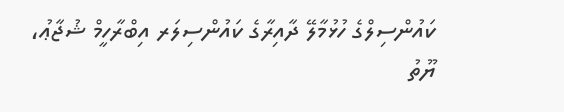ކައުންސިލްގެ ހުޅުމާލޭ ދާއިރާގެ ކައުންސިލަރ އިބްރާހީމް ޝުޖާޢު، ޔޫތު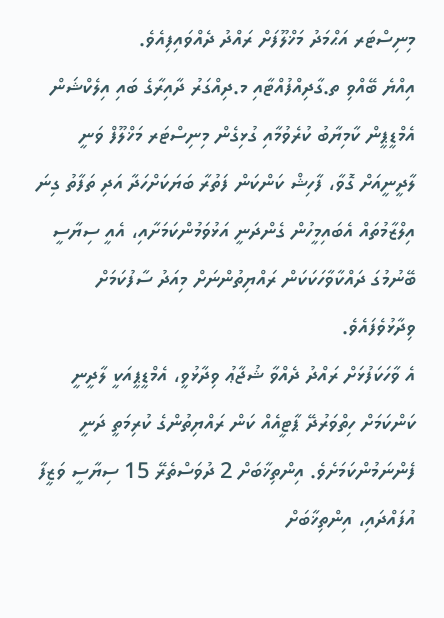މިނިސްޓަރ އަޙްމަދު މަޚްލޫފަށް ރައްދު ދެއްވައިފިއެވެ.
އިއްޔެ ބޭއްވި ތ.ގާދިއްފުއްޓާއި މ.ދިއްގަރު ދާއިރާގެ ބައި އިލެކްޝަން އެމްޑީޕީން ކާމިޔާބު ކުރެވުމާއި ގުޅިގެން މިނިސްޓަރ މަޚްލޫފް ވަނީ ލާދީނީއަށް ގޮވާ، ފާހިޝް ކަންކަން ފަތުރާ ބަޔަކަށްހަދާ އަދި ތަފާތު ގިނަ އިލްޒާމުތައް އެބައިމީހުން ގެންދަނީ އަޅުވަމުންކަމަށާއި، އެއީ ސިޔާސީ ބޭނުމުގަ ދައްކާވާހަކަކަން ރައްޔިތުންނަށް މިއަދު ސާފުކަމަށް ވިދާޅުވެފައެވެ.
އެ ވާހަކަފުޅަށް ރައްދު ދެއްވާ ޝުޖާޢު ވިދާޅުވީ، އެމްޑީޕީއަކީ ލާދީނީ ކަންކަމަށް ހިތްވަރުދޭ ޕާޓީއެއް ކަން ރައްޔިތުންގެ ކުރިމަތީ ދަނީ ފެންނަމުންކަމަށެވެ. އިންތިޚާބަށް 2 ދުވަސްތެރޭ 15 ސިޔާސީ ވަޒީފާ އުފައްދައި، އިންތިޚާބަށް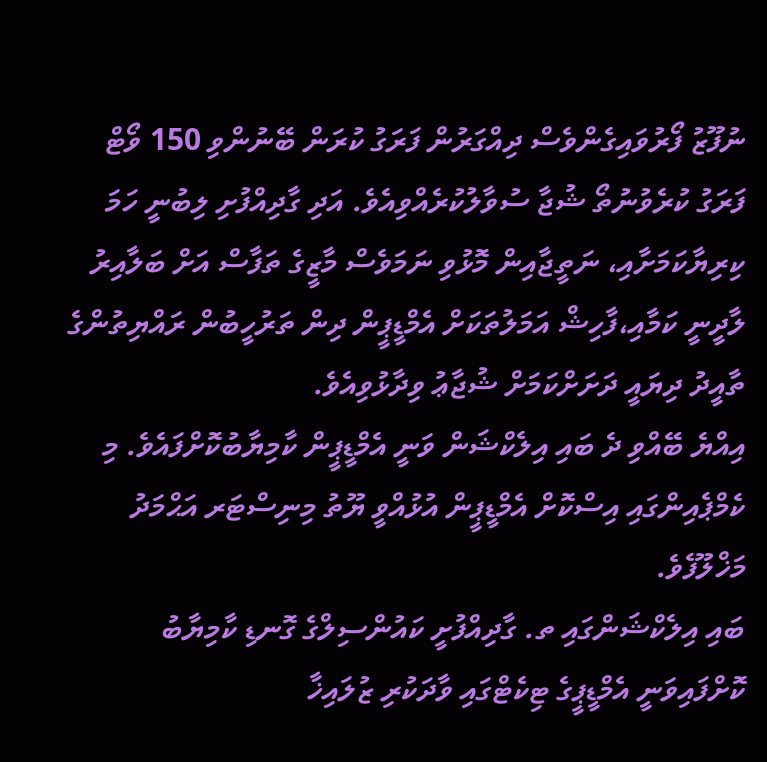ނުފޫޒު ފޯރުވައިގެންވެސް ދިއްގަރުން ފަރަގު ކުރަން ބޭނުންވި 150 ވޯޓް ފަރަގު ކުރެވުނުތޯ ޝުޖާ ސުވާލުކުރެއްވިއެވެ. އަދި ގާދިއްފުށި ލިބުނީ ހަމަ ކިރިޔާކަމަށާއި، ނަތީޖާއިން މޮޅުވި ނަމަވެސް މާޒީގެ ތަފާސް އަށް ބަލާއިރު ލާދީނީ ކަމާއި،ފާހިޝް އަމަލުތަކަށް އެމްޑީޕީން ދިން ތަރުހީބުން ރައްޔިތުންގެ ތާއީދު ދިޔައީ ދަށަށްކަމަށް ޝުޖާޢު ވިދާޅުވިއެވެ.
އިއްޔެ ބޭއްވި ދެ ބައި އިލެކްޝަން ވަނީ އެމްޑީޕީން ކާމިޔާބުކޮށްފައެވެ. މި ކެމްޕެއިންގައި އިސްކޮށް އެމްޑީޕީން އުޅުއްވީ ޔޫތު މިނިސްޓަރ އަޙްމަދު މަޚްލޫފެވެ.
ބައި އިލެކްޝަންގައި ތ. ގާދިއްފުށީ ކައުންސިލްގެ ގޮނޑި ކާމިޔާބު ކޮށްފައިވަނީ އެމްޑީޕީގެ ޓިކެޓްގައި ވާދަކުރި ޒުލައިޚާ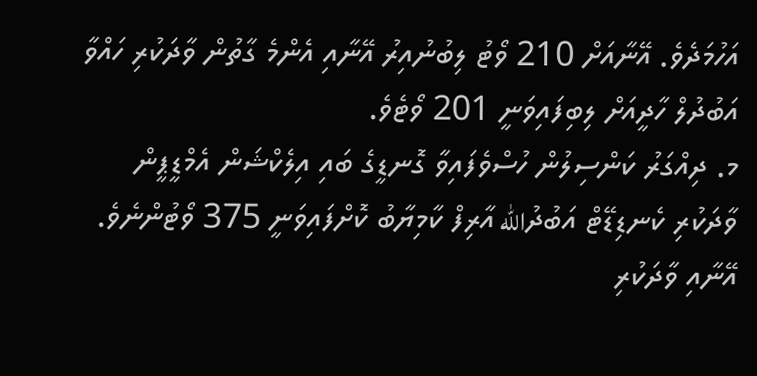އަހުމަދެވެ. އޭނާއަށް 210 ވޯޓު ލިބުނުއިރު އޭނާއި އެންމެ ގާތުން ވާދަކުރި ހައްވާ އަބުދުލް ހާދީއަށް ލިބިފައިވަނީ 201 ވޯޓެވެ.
މ. ދިއްގަރު ކަންސިލުން ހުސްވެފައިވާ ގޮނޑީގެ ބައި އިލެކްޝަން އެމްޑީޕީން ވާދަކުރި ކެނޑިޑޭޓް އަބުދުالله އާރިފް ކާމިޔާބު ކޮށްފައިވަނީ 375 ވޯޓުންނެވެ. އޭނާއި ވާދަކުރި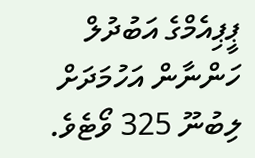ޕީޕިއެމްގެ އަބުދުލް ހަންނާން އަހުމަދަށް ލިބުނޫ 325 ވޯޓެވެ.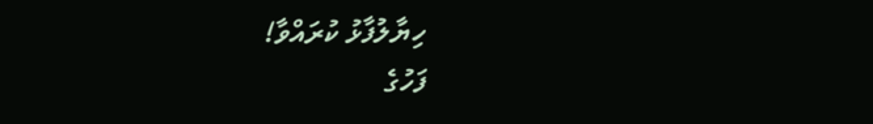ހިޔާލުފާޅު ކުރައްވާ!
ފަހުގެ